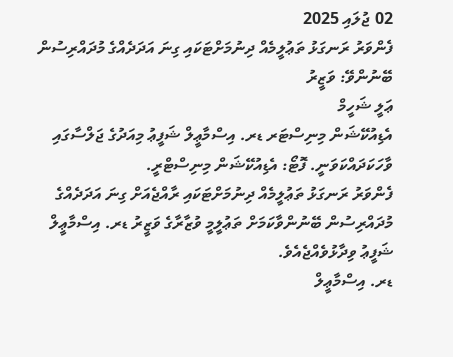02 ޖުލައި 2025
ފެންވަރު ރަނގަޅު ތަޢުލީމެއް ދިނުމަށްޓަކައި ގިނަ އަދަދެއްގެ މުދައްރިސުން ބޭނުންވޭ: ވަޒީރު
ޢަލީ ޝަހީމް
އެޑިއުކޭޝަން މިނިސްޓަރ ޑރ. އިސްމާޢީލް ޝަފީޢު މިއަދުގެ ޖަލްސާގައި ވާހަކަދައްކަވަނީ. ފޮޓޯ: އެޑިއުކޭޝަން މިނިސްޓްރީ.
ފެންވަރު ރަނގަޅު ތަޢުލީމެއް ދިނުމަށްޓަކައި ރާއްޖެއަށް ގިނަ އަދަދެއްގެ މުދައްރިސުން ބޭނުންވާކަމަށް ތަޢުލީމީ ވުޒާރާގެ ވަޒީރު ޑރ. އިސްމާޢީލް ޝަފީޢު ވިދާޅުވެއްޖެއެވެ.
ޑރ. އިސްމާޢީލް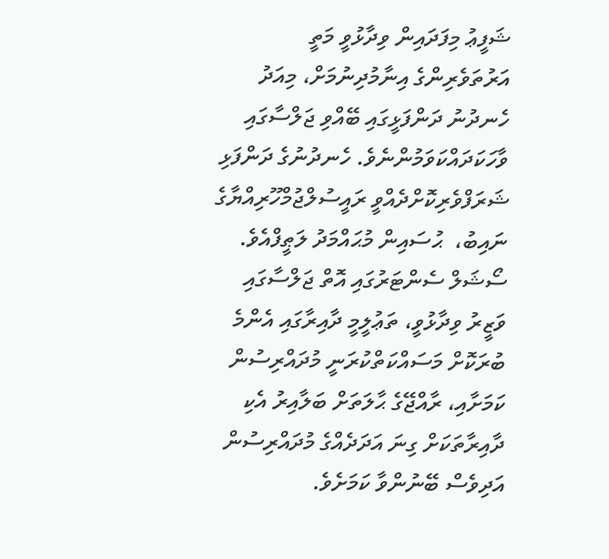ޝަފީޢު މިފަދައިން ވިދާޅުވީ މަތީ އަރުތަވެރިންގެ އިނާމުދިނުމަށް، މިއަދު ހެނދުނު ދަންފަޅީގައި ބޭއްވި ޖަލްސާގައި ވާހަކަދައްކަވަމުންނެވެ. ހެނދުނުގެ ދަންފަޅި ޝަރަފްވެރިކޮށްދެއްވީ ރައީސުލްޖުމްހޫރިއްޔާގެ ނައިބު،  ޙުސައިން މުޙައްމަދު ލަޠީފްއެވެ.
ސޯޝަލް ސެންޓަރުގައި އޮތް ޖަލްސާގައި ވަޒީރު ވިދާޅުވީ، ތަޢުލީމީ ދާއިރާގައި އެންމެ ބުރަކޮށް މަސައްކަތްކުރަނީ މުދައްރިސުން ކަމަށާއި، ރާއްޖޭގެ ޙާލަތަށް ބަލާއިރު އެކި ދާއިރާތަކަށް ގިނަ އަދަދެއްގެ މުދައްރިސުން އަދިވެސް ބޭނުންވާ ކަމަށެވެ.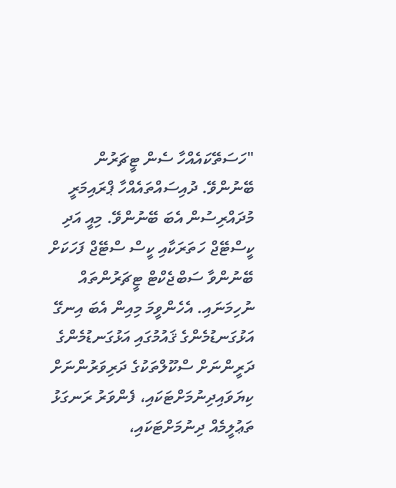"ހަސަތޭކައެއްހާ ސެން ޓީޗަރުން ބޭނުންވޭ. ދުއިސައްތައެއްހާ ޕްރައިމަރީ މުދައްރިސުން އެބަ ބޭނުންވޭ. މިއީ އަދި ކީސްޓޭޖް ހަތަރަކާއި ކީސް ސްޓޭޖް ފަހަކަށް ބޭނުންވާ ސަބްޖެކްޓް ޓީޗަރުންތައް ނުހިމަނައި. އެހެންވީމަ މިއިން އެބަ އިނގޭ އަޅުގަނޑުމެންގެ ޤައުމުގައި އަޅުގަނޑުމެންގެ ދަރީންނަށް ސްކޫލްތަކުގެ ދަރިވަރުންނަށް ކިޔަވައިދިނުމަށްޓަކައި، ފެންވަރު ރަނގަޅު ތަޢުލީމެއް ދިނުމަށްޓަކައި،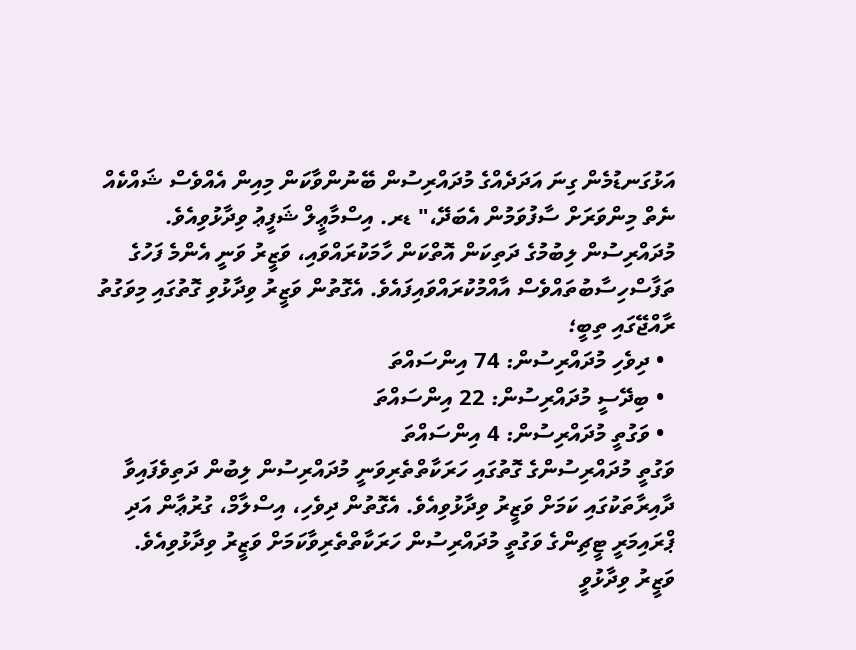އަޅުގަނޑުމެން ގިނަ އަދަދެއްގެ މުދައްރިސުން ބޭނުންވާކަން މިއިން އެއްވެސް ޝައްކެއް ނެތް މިންވަރަށް ސާފުވަމުން އެބަދޭ،" ޑރ. އިސްމާޢީލް ޝަފީޢު ވިދާޅުވިއެވެ.
މުދައްރިސުން ލިބުމުގެ ދަތިކަން އޮތްކަން ހާމަކުރައްވައި، ވަޒީރު ވަނީ އެންމެ ފަހުގެ ތަފާސްހިސާބުތައްވެސް އާއްމުކުރައްވައިފައެވެ. އެގޮތުން ވަޒީރު ވިދާޅުވި ގޮތުގައި މިވަގުތު ރާއްޖޭގައި ތިބީ؛
  • ދިވެހި މުދައްރިސުން: 74 އިންސައްތަ
  • ބިދޭސީ މުދައްރިސުން: 22 އިންސައްތަ
  • ވަގުތީ މުދައްރިސުން: 4 އިންސައްތަ
ވަގުތީ މުދައްރިސުންގެ ގޮތުގައި ހަރަކާތްތެރިވަނީ މުދައްރިސުން ލިބުން ދަތިވެފައިވާ ދާއިރާތަކުގައި ކަމަށް ވަޒީރު ވިދާޅުވިއެވެ. އެގޮތުން ދިވެހި، އިސްލާމް، ގުރުޢާން އަދި ޕްރައިމަރީ ޓީޗިންގެ ވަގުތީ މުދައްރިސުން ހަރަކާތްތެރިވާކަމަށް ވަޒީރު ވިދާޅުވިއެވެ.
ވަޒީރު ވިދާޅުވީ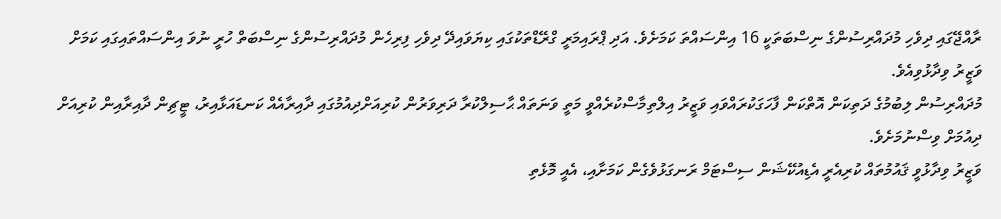ރާއްޖޭގައި ދިވެހި މުދައްރިސުންގެ ނިސްބަތަކީ 16 އިންސައްތަ ކަމަށެވެ. އަދި ޕްރައިމަރީ ގްރޭޑްތަކުގައި ކިޔަވައިދޭ ދިވެހި ފިރިހެން މުދައްރިސުންގެ ނިސްބަތް ހުރީ ނުވަ އިންސައްތައިގައި ކަމަށް ވަޒީރު ވިދާޅުވިއެވެ.
މުދައްރިސުން ލިބުމުގެ ދަތިކަން އޮތްކަން ފާހަގަކުރައްވައި ވަޒީރު އިލްތިމާސްކުރެއްވީ މަތީ ވަނަތައް ޙާސިލްކުރާ ދަރިވަރުން ކުރިއަށްދިއުމުގައި ދާއިރާއެއް ކަނޑައަޅާއިރު، ޓީޗިން ދާއިރާއިން ކުރިއަށް ދިއުމަށް ވިސްނުމަށެވެ.
ވަޒީރު ވިދާޅުވީ ޤައުމުތައް ކުރިއެރީ އެޑިއުކޭޝަން ސިސްޓަމް ރަނގަޅުވެގެން ކަމަށާއި، އެއީ މޮޅެތި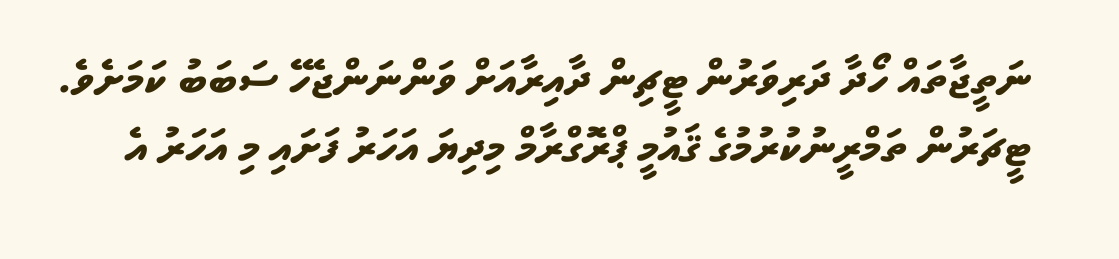ނަތީޖާތައް ހޯދާ ދަރިވަރުން ޓީޗިން ދާއިރާއަށް ވަންނަންޖެހޭ ސަބަބު ކަމަށެވެ.
ޓީޗަރުން ތަމްރީނުކުރުމުގެ ޤައުމީ ޕްރޮގްރާމް މިދިޔަ އަހަރު ފަށައި މި އަހަރު އެ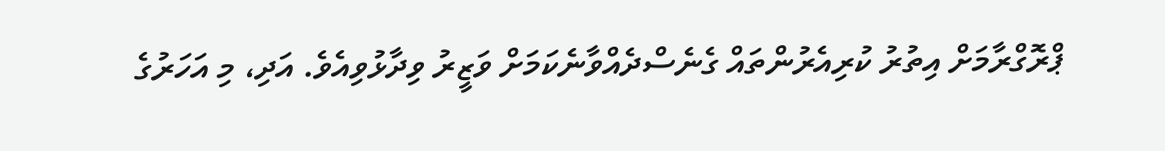ޕްރޮގްރާމަށް އިތުރު ކުރިއެރުންތައް ގެނެސްދެއްވާނެކަމަށް ވަޒީރު ވިދާޅުވިއެވެ. އަދި، މި އަހަރުގެ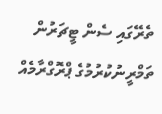ތެރޭގައި ސެން ޓީޗަރުން ތަމްރީނުކުރުމުގެ ޕްރޮގްރާމެއް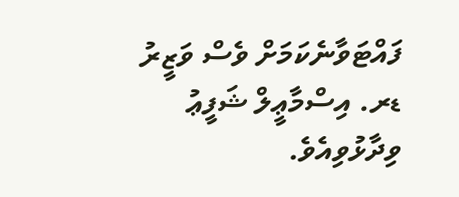ފައްޓަވާނެކަމަށް ވެސް ވަޒީރު ޑރ. އިސްމާޢީލް ޝަފީޢު ވިދާޅުވިއެވެ.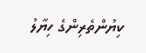ކިޔުންތެރިންގެ ހިޔާލު